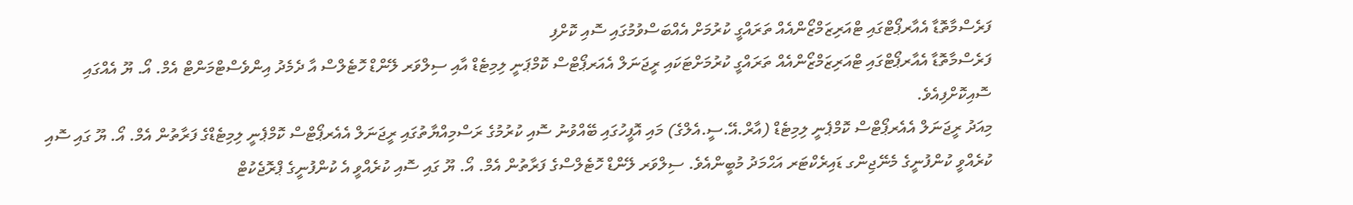ފަރެސްމާތޮޑާ އެއާރޕޯޓްގައި ޓްއަރިޒަމްޒޯންއެއް ތަރައްގީ ކުރުމަށް އެއްބަސްވުމުގައި ސޮއި ކޮށްފި
ފަރެސްމާތޮޑާ އެއާރޕޯޓްގައި ޓްއަރިޒަމްޒޯންއެއް ތަރައްގީ ކުރުމަށްޓަކައި ރީޖަނަލް އެއަރޕޯޓްސް ކޮމްޕަނީ ލިމިޓެޑް އާއި ސިލްވަރ ލޭންޑް ހޮޓެލްސް އާ ދެމެދު އިންވެސްޓްމަންޓް އެމް. އޯ. ޔޫ އެއްގައި ސޮއިކޮށްފިއެވެ.
މިއަދު ރީޖަނަލް އެއެރޕޯޓްސް ކޮމްޕެނީ ލިމިޓެޑް (އާރް.އޭ.ސީ.އެލްގެ) މައި އޮފީހުގައި ބޭއްވުނު ސޮއި ކުރުމުގެ ރަސްމިއްޔާތުގައި ރީޖަނަލް އެއެރޕޯޓްސް ކޮމްޕެނީ ލިމިޓެޑްގެ ފަރާތުން އެމް. އޯ. ޔޫ ގައި ސޮއި ކުރެއްވީ ކުންފުނީގެ މެނޭޖިންގ ޑައިރެކްޓަރ އަޙްމަދު މުބީންއެވެ. ސިލްވަރ ލޭންޑް ހޮޓެލްސްގެ ފަރާތުން އެމް. އޯ. ޔޫ ގައި ސޮއި ކުރެއްވީ އެ ކުންފުނީގެ ޕްރޮޖެކުޓް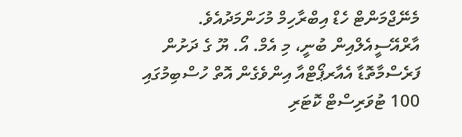މެނޭޖްމަންޓް ހެޑް އިބްރާހިމް މުހަންމަދުއެވެ.
އާރްއޭސީއެލްއިން ބުނީ، މި އެމް. އޯ. ޔޫ ގެ ދަށުން ފަރެސްމާތޮޑާ އެއާރޕޯޓްއާ އިންވެގެން އޮތް ހުސްބިމުގައި 100 ޓުވަރިސްޓް ކޮޓަރި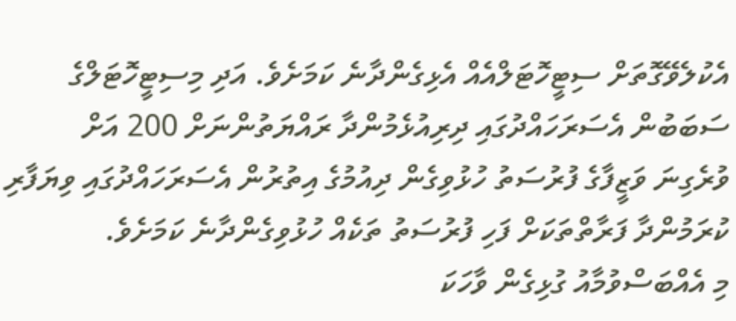އެކުލެވޭގޮތަށް ސިޓީހޮޓަލްއެއް އެޅިގެންދާނެ ކަމަށެވެ. އަދި މިސިޓީހޮޓަލްގެ ސަބަބުން އެސަރަހައްދުގައި ދިރިއުޅެމުންދާ ރައްޔަތުންނަށް 200 އަށް ވުރެގިނަ ވަޒީފާގެ ފުރުސަތު ހުޅުވިގެން ދިއުމުގެ އިތުރުން އެސަރަހައްދުގައި ވިޔަފާރި ކުރަމުންދާ ފަރާތްތަކަށް ފަހި ފުރުސަތު ތަކެއް ހުޅުވިގެންދާނެ ކަމަށެވެ.
މި އެއްބަސްވުމާއު ގުޅިގެން ވާހަކަ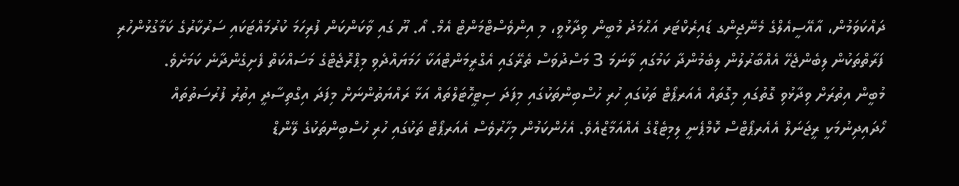ދައްކަވަމުން، އާއޭސީއެލްގެ މެނޭޖިންގ ޑައިރެކްޓަރ އަޙްމަދު މުބީން ވިދާޅުވީ، މި އިންވެސްޓްމަންޓް އެމް. އޯ. ޔޫ ގައި ވާކަންކަން ފުރިހަމަ ކުރުމައްޓަކައި ސަރުކާރުގެ ކަމާގުޅުންހުރި ފަރާތްތަކުން ލިބެންޖެހޭ އެއްބާރުލުން ލިބެމުންދާ ކަމުގައި ވާނަމަ 3 މަސްދުވަސް ތެރޭގައި އެގްރީމަންޓްއަކާ ހަމަޔައްދެވި މިޕްރޮޖެޓްގެ މަސައްކަތް ފެށިގެންދާނެ ކަމަށެވެ.
މުބީން އިތުރަށް ވިދާޅުވި ގޮތުގައި މިގޮތައް އެއަރޕޯޓް ތަކުގައި ހުރި ހުސްބިންތަކުގައި މިފަދަ ސިޓީހޮޓަލްތައް އަޅާ ރައްޔަތުންނަށް މިފަދަ އިގްތިސާދީ އިތުރު ފުރުސަތުތައް ހޯދައިދިނުމަކީ ރީޖަނަލް އެއެރޕޯޓްސް ކޮމްޕެނީ ލިމިޓެޑްގެ އެއްއަމާޒްއެވެ. އެހެންކަމުން މިހާރުވެސް އެއަރޕޯޓް ތަކުގައި ހުރި ހުސްބިންތަކުގެ ލޭންޑް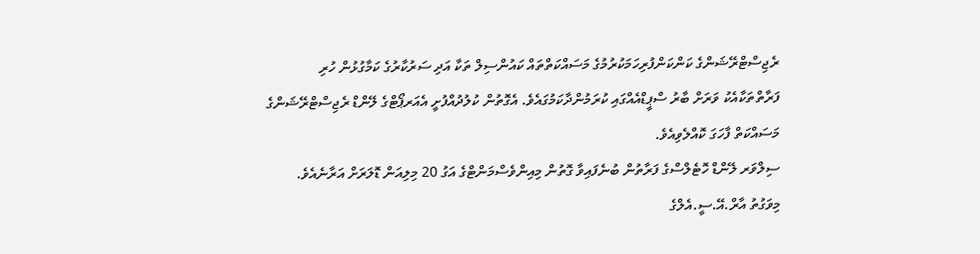ރެޖިސްޓްރޭޝަންގެ ކަންކަންފުރިހަމަކުރުމުގެ މަސައްކަތްތައް ކައުންސިލް ތަކާ އަދި ސަރުކާރުގެ ކަމާގުޅުން ހުރި ފަރާތްތަކާއެކު ވަރަށް ބާރު ސްޕީޑްއެއްގައި ކުރަމުންދާކަމުގައެވެ. އެގޮތުން ކުލުދުއްފުށީ އެއަރޕޯޓްގެ ލޭންޑް ރެޖިސްޓްރޭޝަންގެ މަސައްކަތް ފާހަގަ ކޮއްލެވިއެވެ.
ސިލްވަރ ލޭންޑް ހޮޓެލްސްގެ ފަރާތުން ބުނެފައިވާ ގޮތުން މިއިންވެސްމަންޓްގެ އަގު 20 މިލިއަން ޑޮލަރަށް އަރާނެއެވެ.
މިވަގުތު އާރް.އޭ.ސީ.އެލްގެ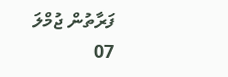ފަރާތުން ޖުމްލަ 07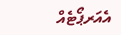އެއަރޕޯޓެއް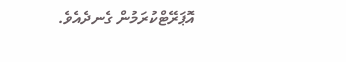އޮޕަރޭޓްކުރަމުން ގެނދެއެވެ.